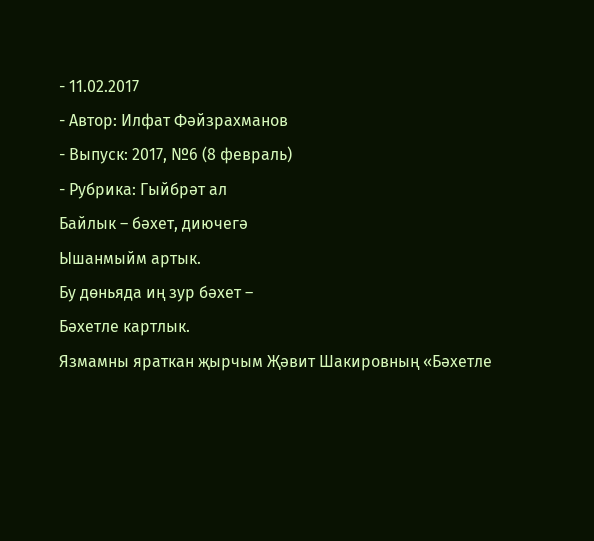- 11.02.2017
- Автор: Илфат Фәйзрахманов
- Выпуск: 2017, №6 (8 февраль)
- Рубрика: Гыйбрәт ал
Байлык – бәхет, диючегә
Ышанмыйм артык.
Бу дөньяда иң зур бәхет –
Бәхетле картлык.
Язмамны яраткан җырчым Җәвит Шакировның «Бәхетле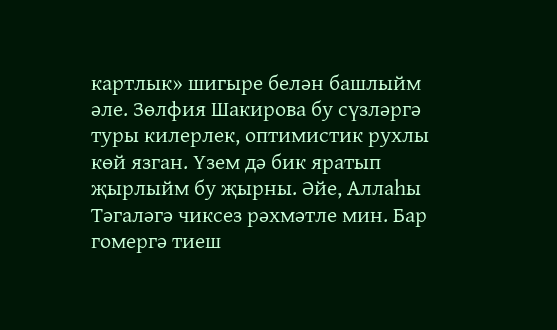картлык» шигыре белән башлыйм әле. Зөлфия Шакирова бу сүзләргә туры килерлек, оптимистик рухлы көй язган. Үзем дә бик яратып җырлыйм бу җырны. Әйе, Аллаһы Тәгаләгә чиксез рәхмәтле мин. Бар гомергә тиеш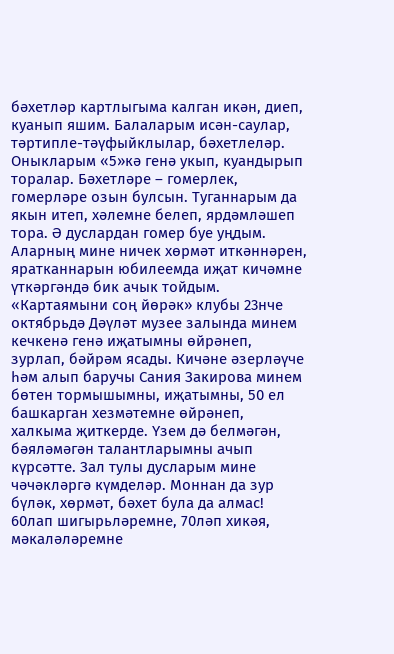бәхетләр картлыгыма калган икән, диеп, куанып яшим. Балаларым исән-саулар, тәртипле-тәүфыйклылар, бәхетлеләр. Оныкларым «5»кә генә укып, куандырып торалар. Бәхетләре – гомерлек, гомерләре озын булсын. Туганнарым да якын итеп, хәлемне белеп, ярдәмләшеп тора. Ә дуслардан гомер буе уңдым. Аларның мине ничек хөрмәт иткәннәрен, яратканнарын юбилеемда иҗат кичәмне үткәргәндә бик ачык тойдым. «Картаямыни соң йөрәк» клубы 23нче октябрьдә Дәүләт музее залында минем кечкенә генә иҗатымны өйрәнеп, зурлап, бәйрәм ясады. Кичәне әзерләүче һәм алып баручы Сания Закирова минем бөтен тормышымны, иҗатымны, 50 ел башкарган хезмәтемне өйрәнеп, халкыма җиткерде. Үзем дә белмәгән, бәяләмәгән талантларымны ачып күрсәтте. Зал тулы дусларым мине чәчәкләргә күмделәр. Моннан да зур бүләк, хөрмәт, бәхет була да алмас!
60лап шигырьләремне, 70ләп хикәя, мәкаләләремне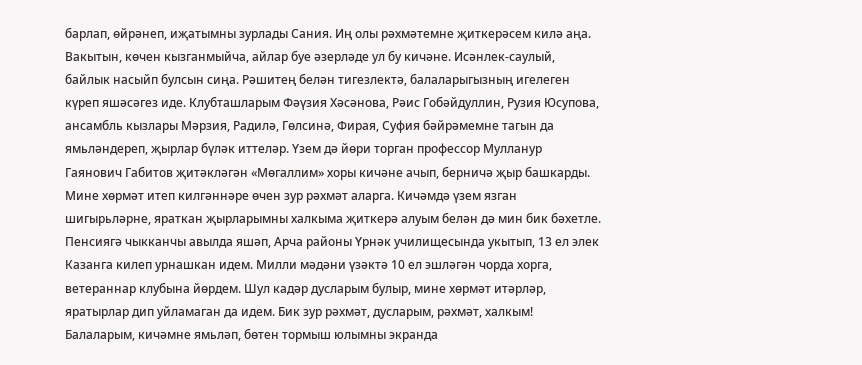барлап, өйрәнеп, иҗатымны зурлады Сания. Иң олы рәхмәтемне җиткерәсем килә аңа. Вакытын, көчен кызганмыйча, айлар буе әзерләде ул бу кичәне. Исәнлек-саулый, байлык насыйп булсын сиңа. Рәшитең белән тигезлектә, балаларыгызның игелеген күреп яшәсәгез иде. Клубташларым Фәүзия Хәсәнова, Рәис Гобәйдуллин, Рузия Юсупова, ансамбль кызлары Мәрзия, Радилә, Гөлсинә, Фирая, Суфия бәйрәмемне тагын да ямьләндереп, җырлар бүләк иттеләр. Үзем дә йөри торган профессор Мулланур Гаянович Габитов җитәкләгән «Мөгаллим» хоры кичәне ачып, берничә җыр башкарды. Мине хөрмәт итеп килгәннәре өчен зур рәхмәт аларга. Кичәмдә үзем язган шигырьләрне, яраткан җырларымны халкыма җиткерә алуым белән дә мин бик бәхетле.
Пенсиягә чыкканчы авылда яшәп, Арча районы Үрнәк училищесында укытып, 13 ел элек Казанга килеп урнашкан идем. Милли мәдәни үзәктә 10 ел эшләгән чорда хорга, ветераннар клубына йөрдем. Шул кадәр дусларым булыр, мине хөрмәт итәрләр, яратырлар дип уйламаган да идем. Бик зур рәхмәт, дусларым, рәхмәт, халкым!
Балаларым, кичәмне ямьләп, бөтен тормыш юлымны экранда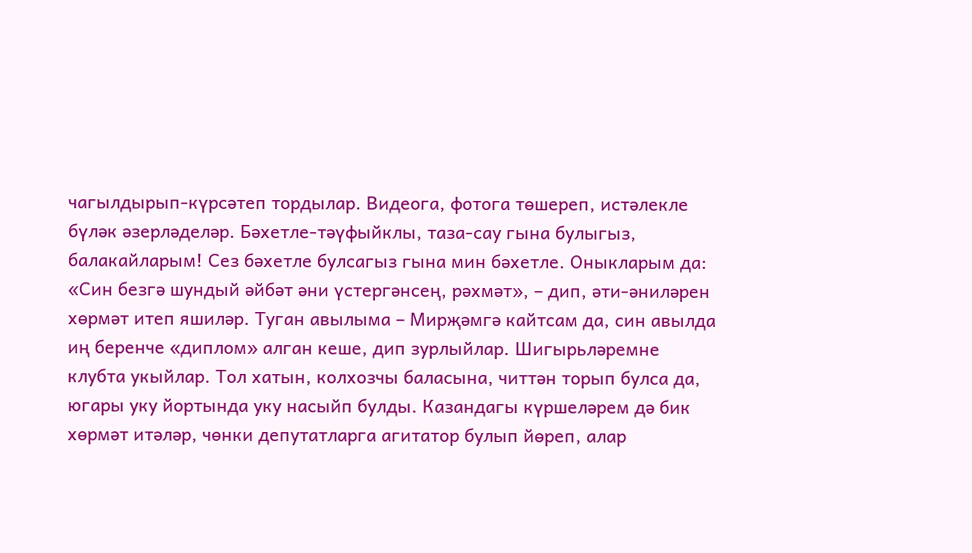чагылдырып-күрсәтеп тордылар. Видеога, фотога төшереп, истәлекле бүләк әзерләделәр. Бәхетле-тәүфыйклы, таза-сау гына булыгыз, балакайларым! Сез бәхетле булсагыз гына мин бәхетле. Оныкларым да: «Син безгә шундый әйбәт әни үстергәнсең, рәхмәт», – дип, әти-әниләрен хөрмәт итеп яшиләр. Туган авылыма – Мирҗәмгә кайтсам да, син авылда иң беренче «диплом» алган кеше, дип зурлыйлар. Шигырьләремне клубта укыйлар. Тол хатын, колхозчы баласына, читтән торып булса да, югары уку йортында уку насыйп булды. Казандагы күршеләрем дә бик хөрмәт итәләр, чөнки депутатларга агитатор булып йөреп, алар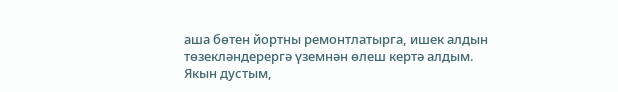аша бөтен йортны ремонтлатырга, ишек алдын төзекләндерергә үземнән өлеш кертә алдым.
Якын дустым,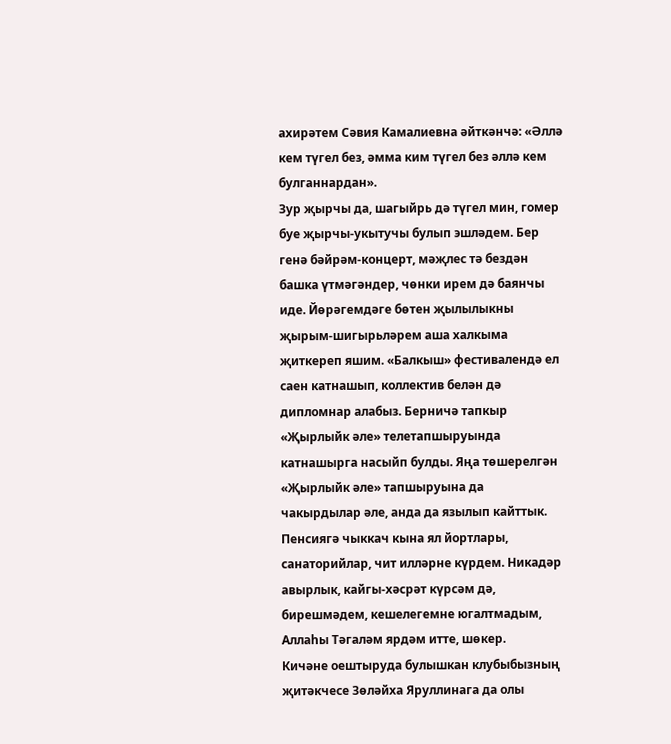ахирәтем Сәвия Камалиевна әйткәнчә: «Әллә кем түгел без, әмма ким түгел без әллә кем булганнардан».
Зур җырчы да, шагыйрь дә түгел мин, гомер буе җырчы-укытучы булып эшләдем. Бер генә бәйрәм-концерт, мәҗлес тә бездән башка үтмәгәндер, чөнки ирем дә баянчы иде. Йөрәгемдәге бөтен җылылыкны җырым-шигырьләрем аша халкыма җиткереп яшим. «Балкыш» фестивалендә ел саен катнашып, коллектив белән дә дипломнар алабыз. Берничә тапкыр «Җырлыйк әле» телетапшыруында катнашырга насыйп булды. Яңа төшерелгән «Җырлыйк әле» тапшыруына да чакырдылар әле, анда да язылып кайттык. Пенсиягә чыккач кына ял йортлары, санаторийлар, чит илләрне күрдем. Никадәр авырлык, кайгы-хәсрәт күрсәм дә, бирешмәдем, кешелегемне югалтмадым, Аллаһы Тәгаләм ярдәм итте, шөкер.
Кичәне оештыруда булышкан клубыбызның җитәкчесе Зөләйха Яруллинага да олы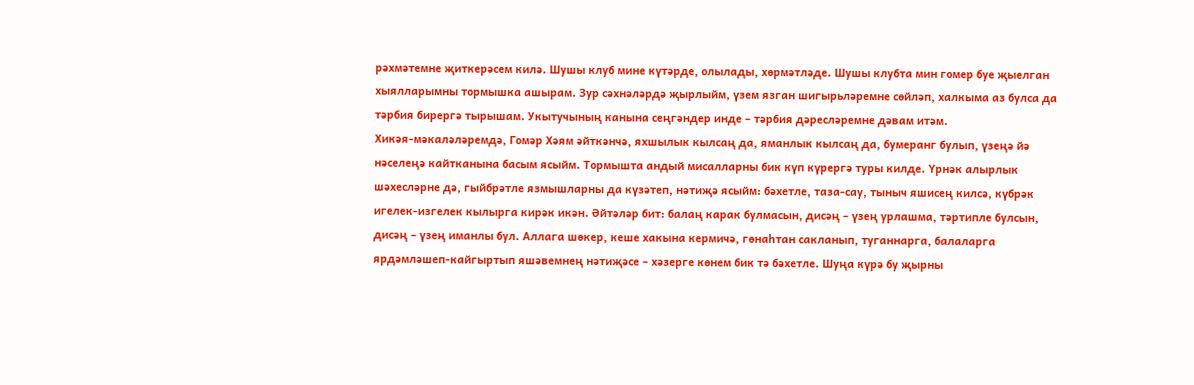рәхмәтемне җиткерәсем килә. Шушы клуб мине күтәрде, олылады, хөрмәтләде. Шушы клубта мин гомер буе җыелган хыялларымны тормышка ашырам. Зур сәхнәләрдә җырлыйм, үзем язган шигырьләремне сөйләп, халкыма аз булса да тәрбия бирергә тырышам. Укытучының канына сеңгәндер инде – тәрбия дәресләремне дәвам итәм.
Хикәя-мәкаләләремдә, Гомәр Хәям әйткәнчә, яхшылык кылсаң да, яманлык кылсаң да, бумеранг булып, үзеңә йә нәселеңә кайтканына басым ясыйм. Тормышта андый мисалларны бик күп күрергә туры килде. Үрнәк алырлык шәхесләрне дә, гыйбрәтле язмышларны да күзәтеп, нәтиҗә ясыйм: бәхетле, таза-сау, тыныч яшисең килсә, күбрәк игелек-изгелек кылырга кирәк икән. Әйтәләр бит: балаң карак булмасын, дисәң – үзең урлашма, тәртипле булсын, дисәң – үзең иманлы бул. Аллага шөкер, кеше хакына кермичә, гөнаһтан сакланып, туганнарга, балаларга ярдәмләшеп-кайгыртып яшәвемнең нәтиҗәсе – хәзерге көнем бик тә бәхетле. Шуңа күрә бу җырны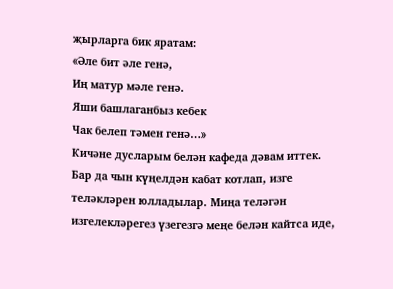җырларга бик яратам:
«Әле бит әле генә,
Иң матур мәле генә.
Яши башлаганбыз кебек
Чак белеп тәмен генә…»
Кичәне дусларым белән кафеда дәвам иттек. Бар да чын күңелдән кабат котлап, изге теләкләрен юлладылар. Миңа теләгән изгелекләрегез үзегезгә меңе белән кайтса иде,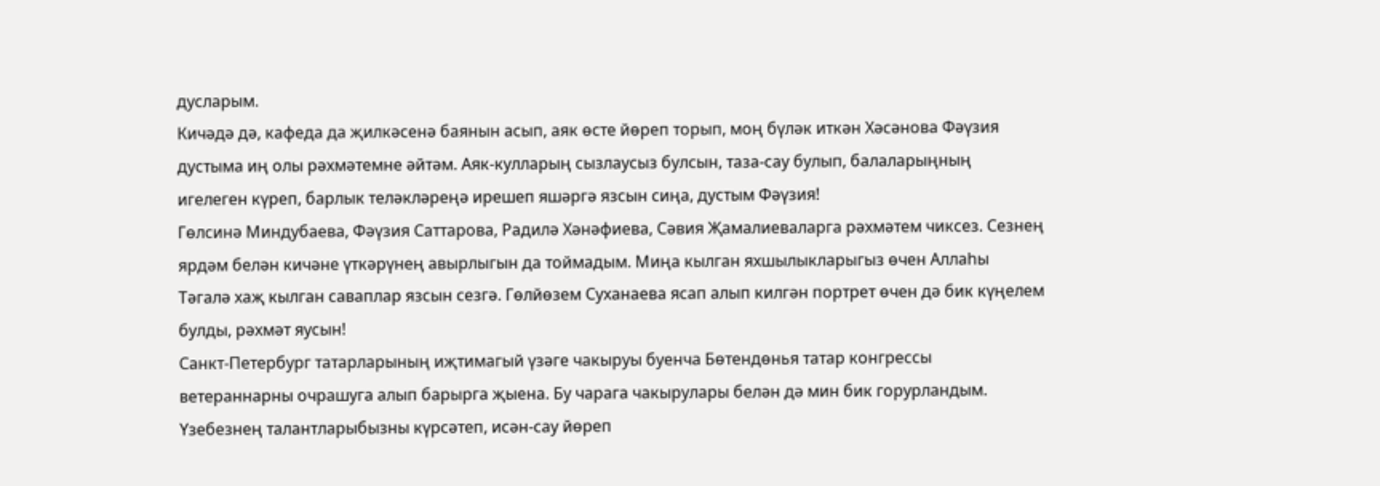дусларым.
Кичәдә дә, кафеда да җилкәсенә баянын асып, аяк өсте йөреп торып, моң бүләк иткән Хәсәнова Фәүзия дустыма иң олы рәхмәтемне әйтәм. Аяк-кулларың сызлаусыз булсын, таза-сау булып, балаларыңның игелеген күреп, барлык теләкләреңә ирешеп яшәргә язсын сиңа, дустым Фәүзия!
Гөлсинә Миндубаева, Фәүзия Саттарова, Радилә Хәнәфиева, Сәвия Җамалиеваларга рәхмәтем чиксез. Сезнең ярдәм белән кичәне үткәрүнең авырлыгын да тоймадым. Миңа кылган яхшылыкларыгыз өчен Аллаһы Тәгалә хаҗ кылган саваплар язсын сезгә. Гөлйөзем Суханаева ясап алып килгән портрет өчен дә бик күңелем булды, рәхмәт яусын!
Санкт-Петербург татарларының иҗтимагый үзәге чакыруы буенча Бөтендөнья татар конгрессы ветераннарны очрашуга алып барырга җыена. Бу чарага чакырулары белән дә мин бик горурландым. Үзебезнең талантларыбызны күрсәтеп, исән-сау йөреп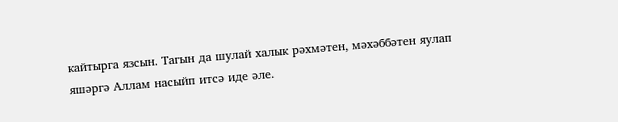кайтырга язсын. Тагын да шулай халык рәхмәтен, мәхәббәтен яулап яшәргә Аллам насыйп итсә иде әле.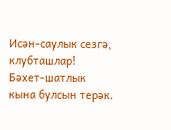Исән-саулык сезгә, клубташлар!
Бәхет-шатлык кына булсын терәк.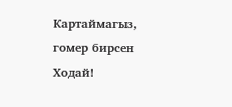Картаймагыз, гомер бирсен Ходай!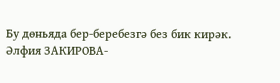Бу дөньяда бер-беребезгә без бик кирәк.
Әлфия ЗАКИРОВА-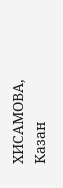ХИСАМОВА,
Казан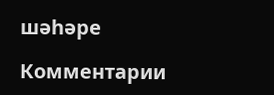шәһәре

Комментарии